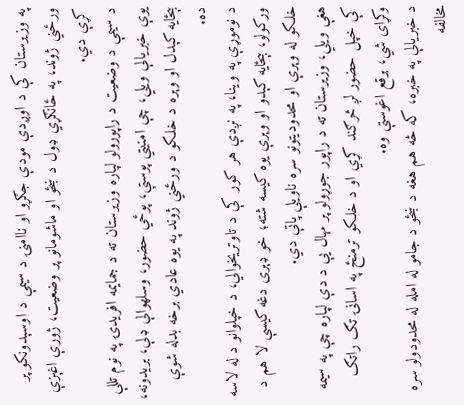په وزیرستان کې د اوږدې مودې جګړو او ناامنۍ د سیمې د اوسېدونکو پر ورځني ژوند، په ځانګړي ډول د ښځو او ماشومانو پر وضعیت، ژورې اغېزې کړې دي.
د سیمې د وضعیت د راپورولو لپاره وزیرستان ته د جمایمه افریدۍ په نوم تللې یوې خبریالې ویلي، چې امنیتي پوستې، پوځي حضور، وسلهوالې ډلې، بریدونه، بېځایه کېدل او وېره د خلکو د ورځني ژوند په یوه عادي برخه بدله شوې ده.
د نوموړې په وینا، په نږدې هر کور کې د تاوتریخوالي، د خپلوانو د له لاسه ورکولو، بېځایه کېدو او وېرې یوه کیسه شته؛ خو ډېری دغه کیسې لا هم د خلکو له وېرې او محدودیتونو سره ناویلې پاتې دي.
هغې ویلي، وزیرستان ته د راپور جوړولو پر مهال یې د دې لپاره چې په سیمه کې خپل حضور لږ څرګند کړي او د خلکو ترمنځ په اسانۍ تګ راتګ وکړای شي، برقع اغوستې وه.
د خبریالې په خبره، که څه هم هغه د ښځو د جامو له امله له محدودولو سره مخالفه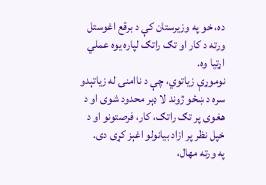ده، خو په وزیرستان کې د برقع اغوستل ورته د کار او تګ راتګ لپاره یوه عملي اړتیا وه.
نوموړې زیاتوي، چې د ناامنۍ له زیاتېدو سره د ښځو ژوند لا ډېر محدود شوی او د هغوی پر تګ راتګ، کار، فرصتونو او د خپل نظر پر ازاد بیانولو اغېز کړی دی.
په ورته مهال،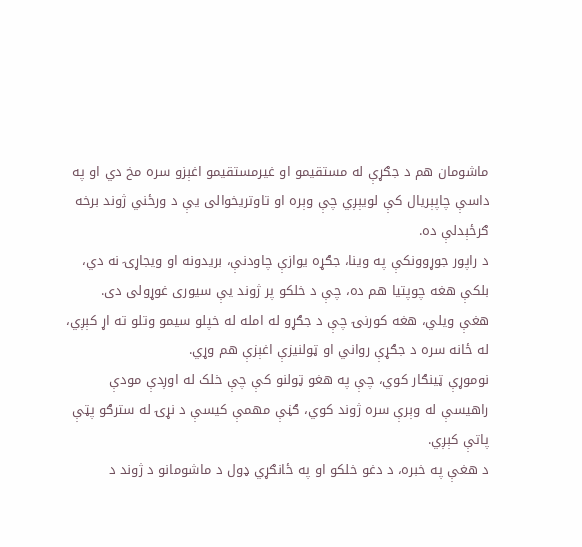ماشومان هم د جګړې له مستقیمو او غیرمستقیمو اغېزو سره مخ دي او په داسې چاپېریال کې لویېږي چې وېره او تاوتریخوالی یې د ورځني ژوند برخه ګرځېدلې ده.
د راپور جوړوونکې په وینا، جګړه یوازې چاودنې، بریدونه او ویجاړۍ نه دي، بلکې هغه چوپتیا هم ده، چې د خلکو پر ژوند یې سیوری غوړولی دی.
هغې ویلي، هغه کورنۍ چې د جګړو له امله له خپلو سیمو وتلو ته اړ کېږي، له ځانه سره د جګړې رواني او ټولنیزې اغېزې هم وړي.
نوموړې ټینګار کوي، چې په هغو ټولنو کې چې خلک له اوږدې مودې راهیسې له وېرې سره ژوند کوي، ګڼې مهمې کیسې د نړۍ له سترګو پټې پاتې کېږي.
د هغې په خبره، د دغو خلکو او په ځانګړي ډول د ماشومانو د ژوند د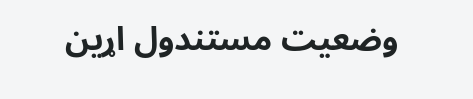وضعیت مستندول اړین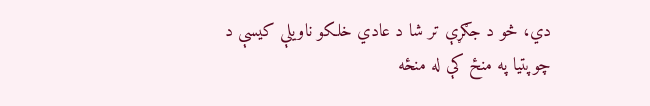دي، څو د جګړې تر شا د عادي خلکو ناویلې کیسې د چوپتیا په منځ کې له منځه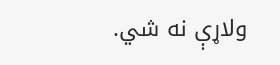ولاړې نه شي.